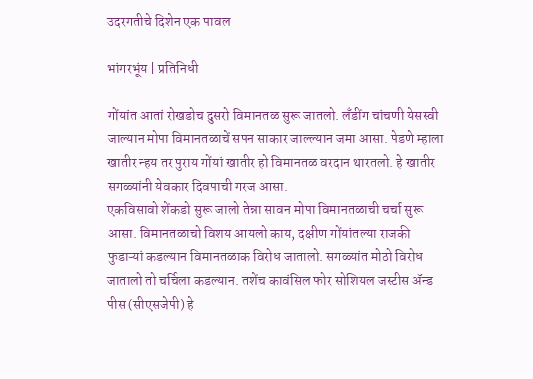उदरगतीचे दिशेन एक पावल

भांगरभूंय | प्रतिनिधी

गोंयांत आतां रोखडोच दुसरो विमानतळ सुरू जातलो. लँडींग चांचणी येसस्वी जाल्यान मोपा विमानतळाचें सपन साकार जाल्ल्यान जमा आसा. पेडणे म्हाला खातीर न्हय तर पुराय गोंयां खातीर हो विमानतळ वरदान थारतलो. हे खातीर सगळ्यांनी येवकार दिवपाची गरज आसा.
एकविसावो शेंकडो सुरू जालो तेन्ना सावन मोपा विमानतळाची चर्चा सुरू आसा. विमानतळाचो विशय आयलो काय, दक्षीण गोंयांतल्या राजकी फुडाऱ्यां कडल्यान विमानतळाक विरोध जातालो. सगळ्यांत मोठो विरोध जातालो तो चर्चिला कडल्यान. तशेंच कावंसिल फोर सोशियल जस्टीस ॲन्ड पीस (सीएसजेपी) हे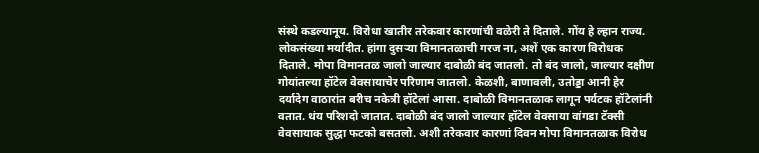संस्थे कडल्यानूय. विरोधा खातीर तरेकवार कारणांची वळेरी ते दिताले. गोंय हे ल्हान राज्य. लोकसंख्या मर्यादीत. हांगा दुसऱ्या विमानतळाची गरज ना, अशें एक कारण विरोधक दिताले. मोपा विमानतळ जालो जाल्यार दाबोळी बंद जातलो. तो बंद जालो, जाल्यार दक्षीण गोयांतल्या हॉटेल वेवसायाचेर परिणाम जातलो. केळशी, बाणावली, उतोड्डा आनी हेर दर्यादेग वाठारांत बरीच नकेत्री हॉटेलां आसा. दाबोळी विमानतळाक लागून पर्यटक हॉटेलांनी वतात. थंय परिशदो जातात. दाबोळी बंद जालो जाल्यार हॉटेल वेवसाया वांगडा टॅक्सी वेवसायाक सुद्धा फटको बसतलो. अशी तरेकवार कारणां दिवन मोपा विमानतळाक विरोध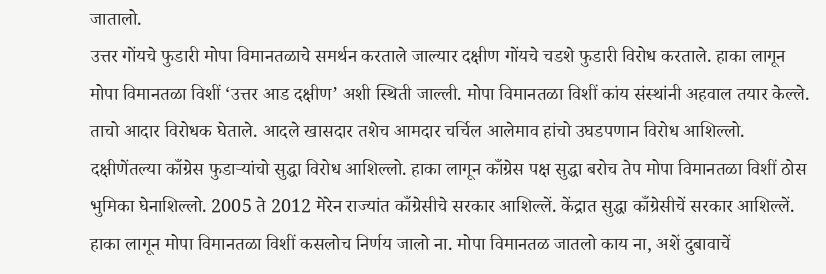जातालो.
उत्तर गोंयचे फुडारी मोपा विमानतळाचे समर्थन करताले जाल्यार दक्षीण गोंयचे चडशे फुडारी विरोध करताले. हाका लागून मोपा विमानतळा विशीं ‘उत्तर आड दक्षीण’ अशी स्थिती जाल्ली. मोपा विमानतळा विशीं कांय संस्थांनी अहवाल तयार केल्ले. ताचो आदार विरोधक घेताले. आदले खासदार तशेच आमदार चर्चिल आलेमाव हांचो उघडपणान विरोध आशिल्लो. दक्षीणेंतल्या काँग्रेस फुडाऱ्यांचो सुद्धा विरोध आशिल्लो. हाका लागून काँग्रेस पक्ष सुद्धा बरोच तेप मोपा विमानतळा विशीं ठोस भुमिका घेनाशिल्लो. 2005 ते 2012 मेरेन राज्यांत काँग्रेसीचे सरकार आशिल्लें. केंद्रात सुद्धा काँग्रेसीचें सरकार आशिल्लें. हाका लागून मोपा विमानतळा विशीं कसलोच निर्णय जालो ना. मोपा विमानतळ जातलो काय ना, अशें दुबावाचें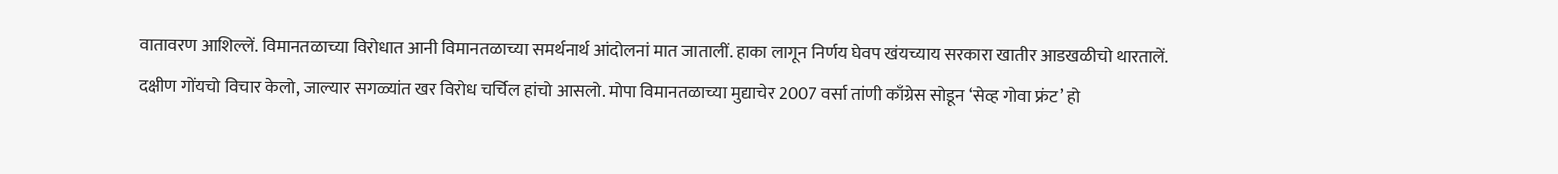वातावरण आशिल्लें. विमानतळाच्या विरोधात आनी विमानतळाच्या समर्थनार्थ आंदोलनां मात जातालीं. हाका लागून निर्णय घेवप खंयच्याय सरकारा खातीर आडखळीचो थारतालें.
दक्षीण गोंयचो विचार केलो, जाल्यार सगळ्यांत खर विरोध चर्चिल हांचो आसलो. मोपा विमानतळाच्या मुद्याचेर 2007 वर्सा तांणी काँग्रेस सोडून ‘सेव्ह गोवा फ्रंट’ हो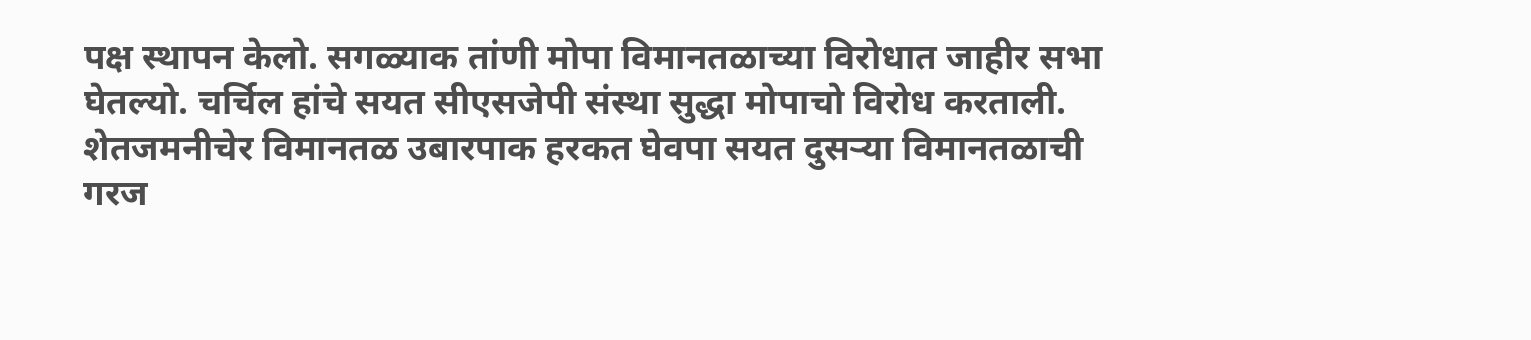पक्ष स्थापन केलो. सगळ्याक तांणी मोपा विमानतळाच्या विरोधात जाहीर सभा घेतल्यो. चर्चिल हांचे सयत सीएसजेपी संस्था सुद्धा मोपाचो विरोध करताली. शेतजमनीचेर विमानतळ उबारपाक हरकत घेवपा सयत दुसऱ्या विमानतळाची गरज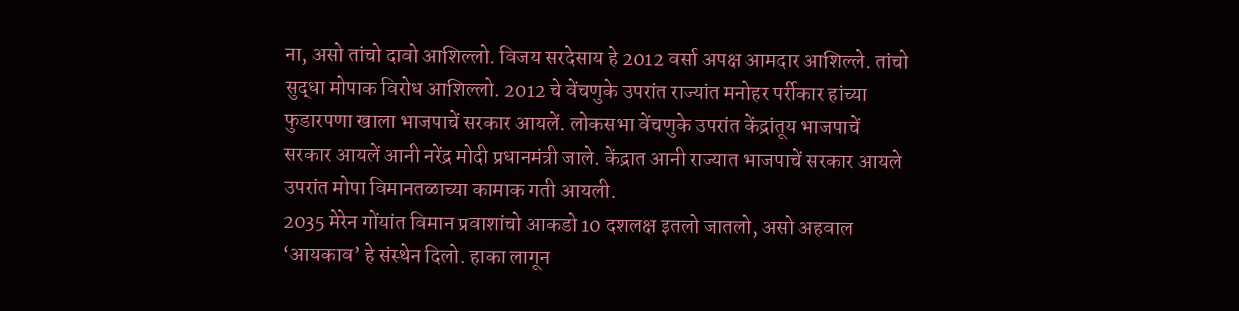ना, असो तांचो दावो आशिल्लो. विजय सरदेसाय हे 2012 वर्सा अपक्ष आमदार आशिल्ले. तांचो सुद्धा मोपाक विरोध आशिल्लो. 2012 चे वेंचणुके उपरांत राज्यांत मनोहर पर्रीकार हांच्या फुडारपणा खाला भाजपाचें सरकार आयलें. लोकसभा वेंचणुके उपरांत केंद्रांतूय भाजपाचें सरकार आयलें आनी नरेंद्र मोदी प्रधानमंत्री जाले. केंद्रात आनी राज्यात भाजपाचें सरकार आयले उपरांत मोपा विमानतळाच्या कामाक गती आयली.
2035 मेरेन गोंयांत विमान प्रवाशांचो आकडो 10 दशलक्ष इतलो जातलो, असो अहवाल ‘आयकाव’ हे संस्थेन दिलो. हाका लागून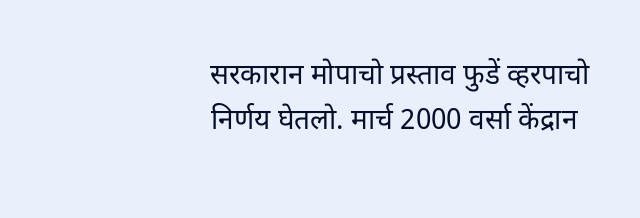सरकारान मोपाचो प्रस्ताव फुडें व्हरपाचो निर्णय घेतलो. मार्च 2000 वर्सा केंद्रान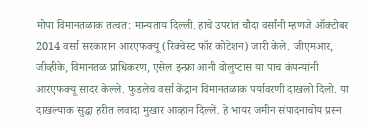मोपा विमानतळाक तत्वत: मान्यताय दिल्ली. हाचे उपरांत चौदा वर्सांनी म्हणजे ऑक्टोबर 2014 वर्सा सरकारान आरएफक्यू (रिक्वेस्ट फॉर कोटेशन) जारी केले. जीएमआर, जीव्हीके, विमानतळ प्राधिकरण, एसेल इन्फ्रा आनी वोलुप्टास या पाच कंपन्यांनी आरएफक्यू सादर केल्ले. फुडलेच वर्सा केंद्रान विमानतळाक पर्यावरणी दाखलो दिलो. या दाखल्याक सुद्धा हरीत लवादा मुखार आव्हान दिल्लें. हे भायर जमीन संपादनाचोय प्रस्न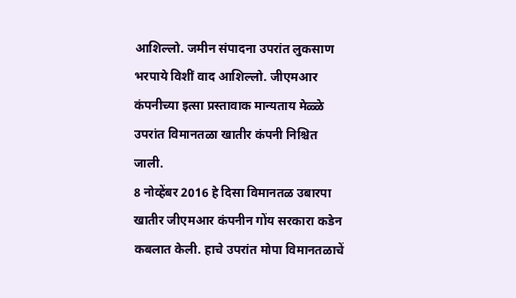आशिल्लो. जमीन संपादना उपरांत लुकसाण भरपाये विशीं वाद आशिल्लो. जीएमआर कंपनीच्या इत्सा प्रस्तावाक मान्यताय मेळ्ळे उपरांत विमानतळा खातीर कंपनी निश्चित जाली.
8 नोव्हेंबर 2016 हे दिसा विमानतळ उबारपा खातीर जीएमआर कंपनीन गोंय सरकारा कडेन कबलात केली. हाचे उपरांत मोपा विमानतळाचें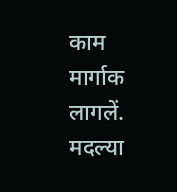काम मार्गाक लागलें. मदल्या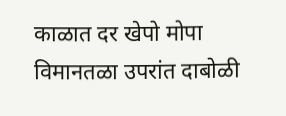काळात दर खेपो मोपा विमानतळा उपरांत दाबोळी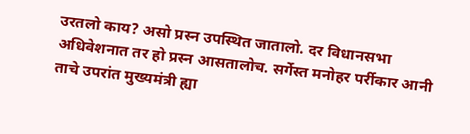उरतलो काय? असो प्रस्न उपस्थित जातालो. दर विधानसभा अधिवेशनात तर हो प्रस्न आसतालोच. सर्गेस्त मनोहर पर्रीकार आनी ताचे उपरांत मुख्यमंत्री ह्या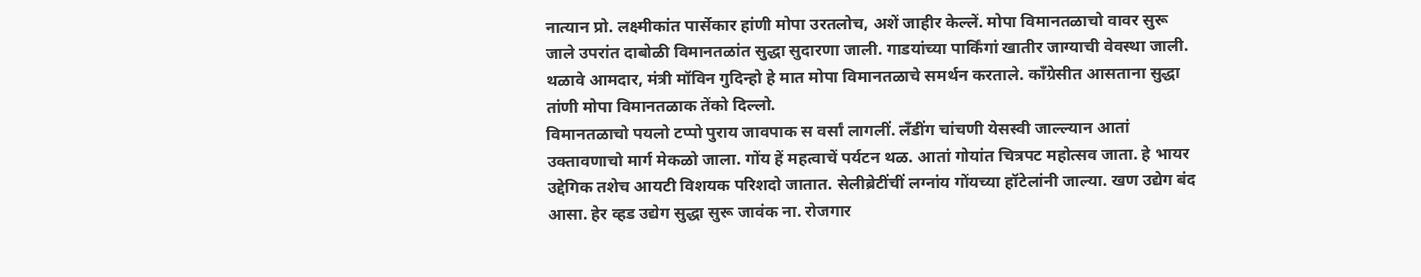नात्यान प्रो. लक्ष्मीकांत पार्सेकार हांणी मोपा उरतलोच, अशें जाहीर केल्लें. मोपा विमानतळाचो वावर सुरू जाले उपरांत दाबोळी विमानतळांत सुद्धा सुदारणा जाली. गाडयांच्या पार्किंगां खातीर जाग्याची वेवस्था जाली. थळावे आमदार, मंत्री मॉविन गुदिन्हो हे मात मोपा विमानतळाचे समर्थन करताले. काँग्रेसीत आसताना सुद्धा तांणी मोपा विमानतळाक तेंको दिल्लो.
विमानतळाचो पयलो टप्पो पुराय जावपाक स वर्सां लागलीं. लँडींग चांचणी येसस्वी जाल्ल्यान आतां उक्तावणाचो मार्ग मेकळो जाला. गोंय हें महत्वाचें पर्यटन थळ. आतां गोयांत चित्रपट महोत्सव जाता. हे भायर उद्देगिक तशेच आयटी विशयक परिशदो जातात. सेलीब्रेटींचीं लग्नांय गोंयच्या हॉटेलांनी जाल्या. खण उद्येग बंद आसा. हेर व्हड उद्येग सुद्धा सुरू जावंक ना. रोजगार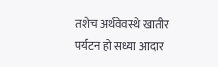तशेच अर्थवेवस्थे खातीर पर्यटन हो सध्या आदार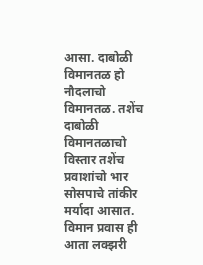आसा. दाबोळी विमानतळ हो नौदलाचो विमानतळ. तशेंच दाबोळी विमानतळाचो विस्तार तशेंच प्रवाशांचो भार सोसपाचे तांकीर मर्यादा आसात. विमान प्रवास ही आता लक्झरी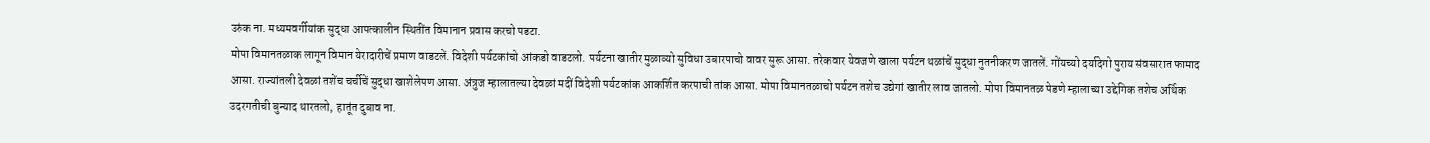उरुंक ना. मध्यमवर्गीयांक सुद्धा आपत्कालीन स्थितींत विमानान प्रवास करचो पडटा.
मोपा विमानतळाक लागून विमान येरादारीचें प्रमाण वाडटलें. विदेशी पर्यटकांचो आंकडो वाडटलो. पर्यटना खातीर मुळाव्यो सुविधा उबारपाचो वावर सुरू आसा. तरेकवार येवजणे खाला पर्यटन थळांचें सुद्धा नुतनीकरण जातलें. गोंयच्यो दर्यादेगो पुराय संवसारात फामाद आसा. राज्यांतली देवळां तशेंच चर्चीचें सुद्धा खाशेलेपण आसा. अंत्रुज म्हालातल्या देवळां मदीं विदेशी पर्यटकांक आकर्शित करपाची तांक आसा. मोपा विमानतळाचो पर्यटन तशेच उद्येगां खातीर लाव जातलो. मोपा विमानतळ पेडणे म्हालाच्या उद्देगिक तशेच अर्थिक उदरगतीची बुन्याद थारतलो, हातूंत दुबाव ना.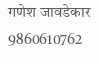गणेश जावडेकार
9860610762